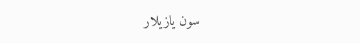سون یازیلار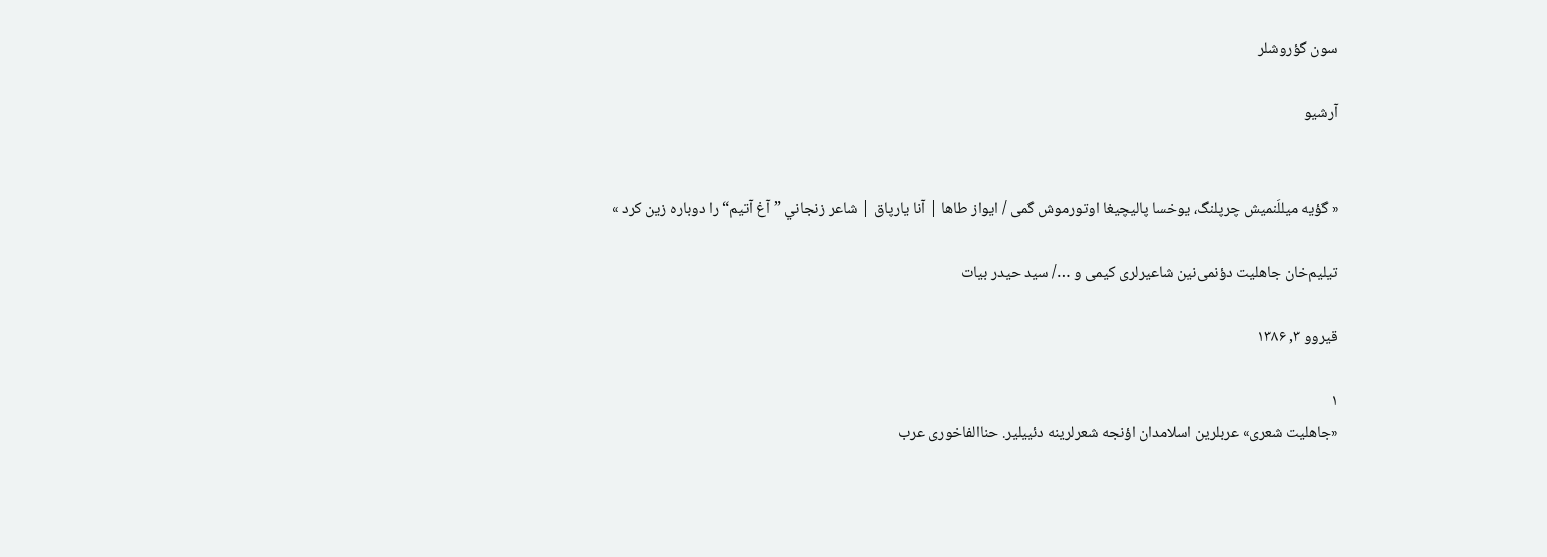سون گؤروشلر

آرشیو


« گؤيه ميللَنميش چرپلنگ، یوخسا پاليچيغا اوتورموش گمی / ایواز طاها | آنا یارپاق | شاعر زنجاني ”آغ آتيم“ را دوباره زين كرد »

تیلیم‌خان جاهلیت دؤنمی‌نین شاعیرلری کیمی و …/ سید حیدر بیات

قیروو ۳, ۱۳۸۶

۱
«جاهلیت شعری» عربلرین اسلامدان اؤنجه شعرلرینه دئییلیر. حناالفاخوری عرب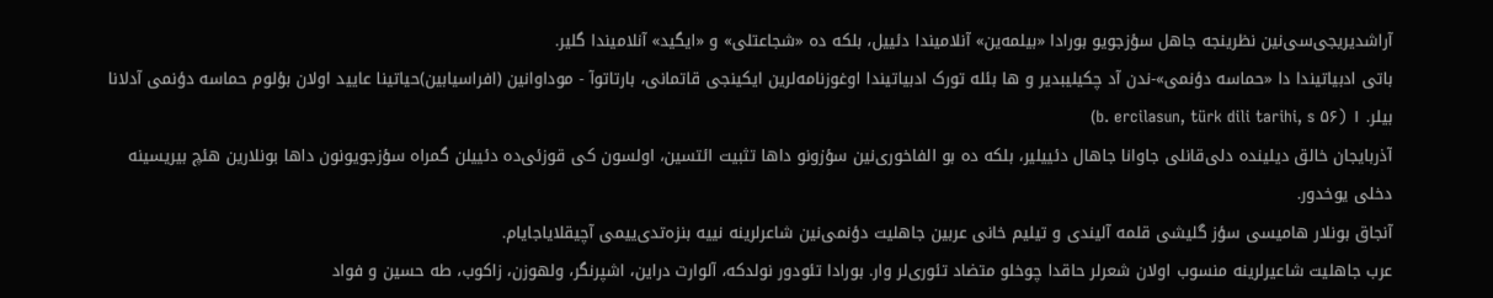آراشدیریجی‌سی‌نین نظرینجه جاهل سؤزجویو بورادا «بیلمه‌ین» آنلامیندا دئییل، بلکه ده «شجاعتلی» و «ایگید» آنلامیندا گلیر.
باتی ادبیاتیندا دا «حماسه دؤنمی»-ندن آد چکیلیبدیر و ها بئله تورک ادبیاتیندا اوغوزنامه‌لرین ایکینجی قاتمانی، بارتاتوآ - موداوانین (افراسیابین)حیاتینا عایید اولان بؤلوم حماسه دؤنمی آدلانا بیلر. ۱ (b. ercilasun, türk dili tarihi, s ۵۶)
آذربایجان خالق دیلینده دلی‌قانلی جاوانا جاهال دئییلیر، بلکه ده بو الفاخوری‌نین سؤزونو داها تثبیت ائتسین، اولسون کی قوزئی‌ده دئییلن گمراه سؤزجویونون داها بونلارین هئچ بیریسینه دخلی یوخدور.
آنجاق بونلار هامیسی سؤز گلیشی قلمه آلیندی و تیلیم خانی عربین جاهلیت دؤنمی‌نین شاعرلرینه نییه بنزه‌تدی‌ییمی آچیقلایاجایام.
عرب جاهلیت شاعیرلرینه منسوب اولان شعرلر حاقدا چوخلو متضاد تئوری‌لر وار. بورادا تئودور نولدکه، آلوارت دراین، اشپرنگر، ولهوزن، زاکوب، طه حسین و فواد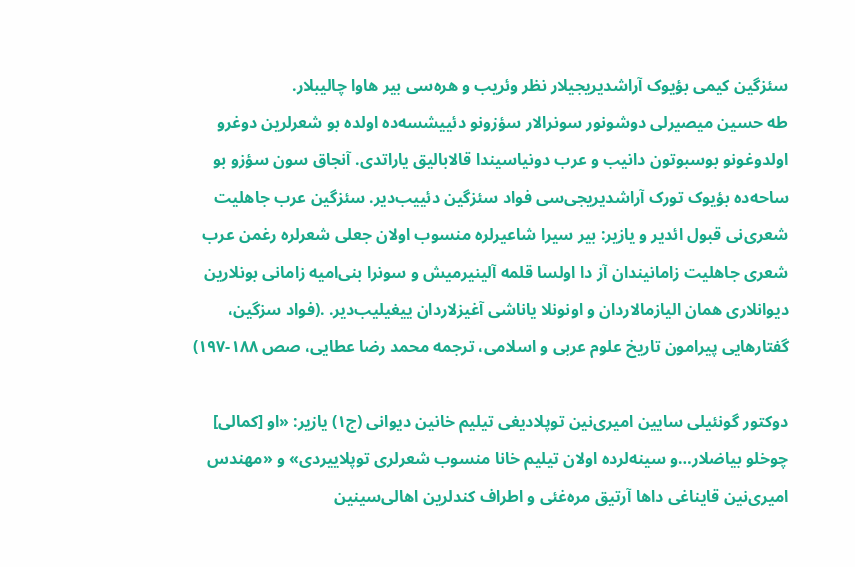سئزگین کیمی بؤیوک آراشدیریجیلار نظر وئریب‌ و هره‌سی بیر هاوا چالیبلار.
طه حسین میصیرلی دوشونور سونرالار سؤزونو دئییشسه‌ده اولده بو شعرلرین دوغرو اولدوغونو بوسبوتون دانیب و عرب دونیاسیندا قالابالیق یاراتدی. آنجاق سون سؤزو بو ساحه‌ده بؤیوک تورک آراشدیریجی‌سی فواد سئزگین دئییب‌دیر. سئزگین عرب جاهلیت شعری‌نی قبول ائدیر و یازیر: بیر سیرا شاعیرلره منسوب اولان جعلی شعرلره رغمن عرب شعری جاهلیت زامانیندان آز دا اولسا قلمه آلینیرمیش و سونرا بنی‌امیه زامانی بونلارین دیوانلاری همان الیازمالاردان و اونونلا یاناشی آغیزلاردان ییغیلیب‌دیر. .(فواد سزگین، گفتارهایی پیرامون تاریخ علوم عربی و اسلامی، ترجمه محمد رضا عطایی، صص ۱۸۸-۱۹۷)

دوکتور گونئیلی سایین امیری‌نین توپلادیغی تیلیم خانین دیوانی (ج۱) یازیر: «او [کمالی] چوخلو بیاضلار…و سینه‌لرده اولان تیلیم خانا منسوب شعرلری توپلاییردی» و «مهندس امیری‌نین قایناغی داها آرتیق مره‌غئی و اطراف کندلرین اهالی‌سینین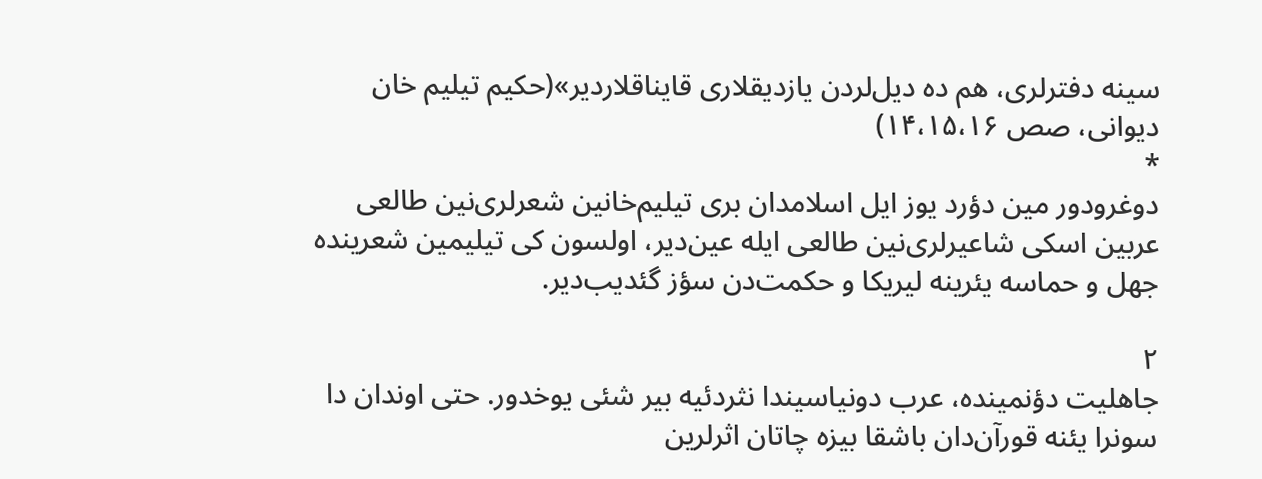سینه‌ دفترلری، هم ده دیل‌لردن یازدیقلاری قایناقلاردیر»(حکیم تیلیم خان دیوانی، صص ۱۴،۱۵،۱۶)
*
دوغرودور مین دؤرد یوز ایل اسلامدان بری تیلیم‌خانین شعرلری‌نین طالعی عربین اسکی شاعیرلری‌نین طالعی ایله عین‌دیر، اولسون کی تیلیمین شعرینده جهل و حماسه یئرینه لیریکا و حکمت‌دن سؤز گئدیب‌دیر.

۲
جاهلیت دؤنمینده، عرب دونیاسیندا نثردئیه بیر شئی یوخدور. حتی اوندان دا سونرا یئنه قورآن‌دان باشقا بیزه چاتان اثرلرین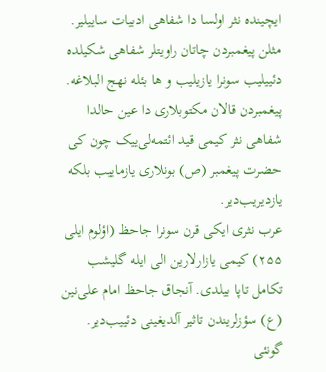ایچینده نثر اولسا دا شفاهی ادبیات ساییلیر.
مثلن پیغمبردن چاتان راویتلر شفاهی شکیلده دئییلیب سونرا یازیلیب و ها بئله نهج البلاغه.
پیغمبردن قالان مکتوبلاری دا عین حالدا شفاهی نثر کیمی قید ائتمه‌لی‌ییک چون کی حضرت پیغمبر (ص) بونلاری یازماییب بلکه یازدیریب‌دیر.
عرب نثری ایکی قرن سونرا جاحظ (اؤلوم ایلی ۲۵۵) کیمی یازارلارین الی ایله گلیشب تکامل تاپا بیلدی. آنجاق جاحظ امام علی‌نین (ع) سؤزلریندن تاثیر آلدیغینی دئییب‌دیر.
گونئی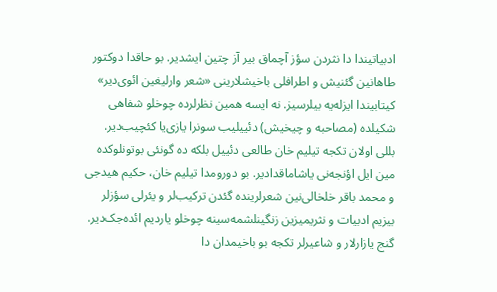ادبیاتیندا دا نثردن سؤز آچماق بیر آز چتین ایشدیر. بو حاقدا دوکتور طاهانین گئنیش و اطرافلی باخیشلارینی «شعر وارلیغین ائوی‌دیر» کیتابیندا ایزله‌یه بیلرسیز. نه ایسه همین نظرلرده چوخلو شفاهی شکیلده (مصاحبه و چیخیش) دئییلیب سونرا یازی‌یا کئچیب‌دیر.
بللی اولان تکجه تیلیم خان طالعی دئییل بلکه ده گونئی بوتونلوکده مین ایل اؤنجه‌نی یاشاماقدادیر. بو دورومدا تیلیم خان، حکیم هیدجی و محمد باقر خلخالی‌نین شعرلرینده گئدن ترکیب‌لر و یئرلی‌ سؤزلر بیزیم ادبیات و نثریمیزین زنگینلشمه‌سینه چوخلو یاردیم ائده‌جک‌دیر. گنج یازارلار و شاعیرلر تکجه بو باخیمدان دا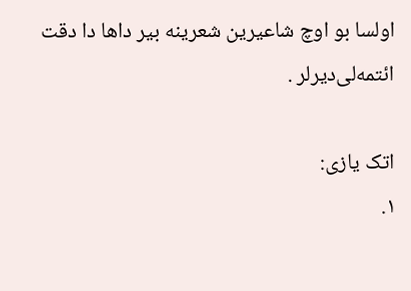اولسا بو اوچ شاعیرین شعرینه بیر داها دا دقت ائتمه‌لی‌دیرلر .

اتک یازی:
۱.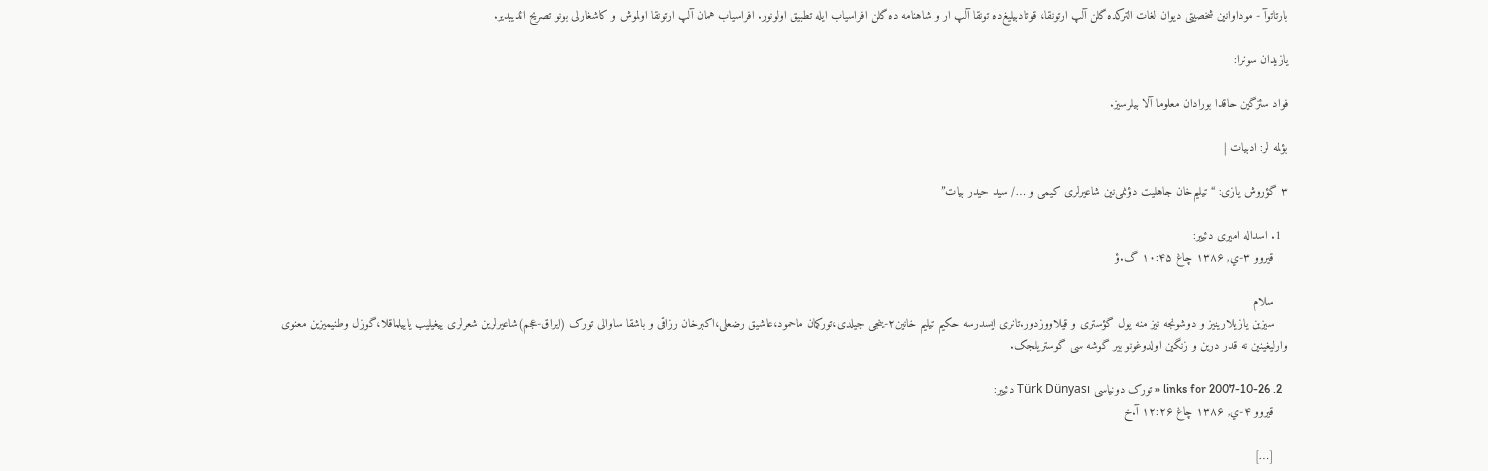بارتاتوآ - موداوانین شخصیتی دیوان لغات الترکده گلن آلپ ارتونقا، قوتادبیلیغ‌ده تونقا آلپ ار و شاهنامه ده گلن افراسیاب ایله تطبیق اولونور. افراسیاب همان آلپ ارتونقا اولموش و کاشغارلی بونو تصریح ائدیبدیر.

یازیدان سونرا:

فواد سئزگین حاقدا بورادان معلوما آلا بیلرسیز.

بؤلمه لر: ادبیات |

۳ گؤروش یازی: “تیلیم‌خان جاهلیت دؤنمی‌نین شاعیرلری کیمی و …/ سید حیدر بیات”

  1. اسداله امیری دئییر:
    قیروو ۳-ي, ۱۳۸۶ چاغ ۱۰:۴۵ گ.ؤ

    سلام
    سیزین یازیلارینیز و دوشونجه نیز منه یول گؤستری و قیلاووزدور.تانری ایسدرسه حکیم تیلیم خانین۲-ینجی جیلدی،تورکمان ماحمود،عاشیق رضعلی،اکبرخان رزاقی و باشقا ساوالی تورک (ایراق-عجم)شاعیرلرین شعرلری ییغیلیب یاییلماقلا،گوزل وطنیمیزین معنوی وارلیغینین نه قدر درین و زنگین اولدوغونو بیر گوشه سی گوستریلجک.

  2. links for 2007-10-26 « تورک دونیاسی Türk Dünyası دئییر:
    قیروو ۴-ي, ۱۳۸۶ چاغ ۱۲:۲۶ آ.خ

    […]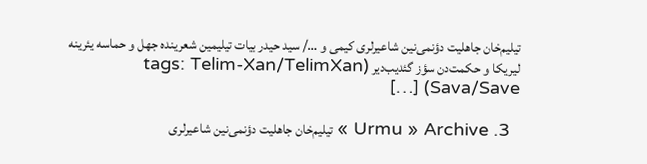تیلیم‌خان جاهلیت دؤنمی‌نین شاعیرلری کیمی و …/ سید حیدر بیات تیلیمین شعرینده جهل و حماسه یئرینه لیریکا و حکمت‌دن سؤز گئدیب‌دیر (tags: Telim-Xan/TelimXan Sava/Save) […]

  3. Urmu » Archive » تیلیم‌خان جاهلیت دؤنمی‌نین شاعیرلری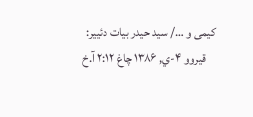کیمی و …/ سید حیدر بیات دئییر:
    قیروو ۴-ي, ۱۳۸۶ چاغ ۲:۱۲ آ.خ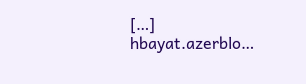[…] hbayat.azerblo…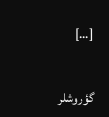[…]

گؤروشلر